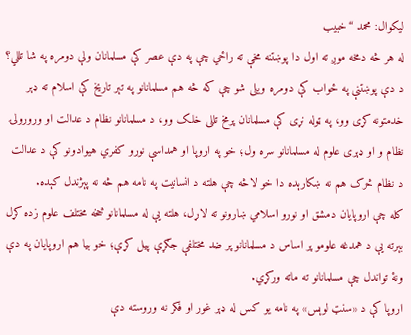لیکوال: محمد “خبیب
له هر څه دمخه موږ ته اول دا پوښتنه مخې ته راځي چې په دې عصر کې مسلمانان ولې دومره په شا تللي؟
د دې پوښتنې په ځواب کې دومره ویلی شو چې که څه هم مسلمانانو په تېر تاریخ کې اسلام ته ډېر خدمتونه کړی وو، په ټوله نړی کې مسلمانان پرمخ تللی خلک وو، د مسلمانانو نظام د عدالت او ورورولۍ نظام و او ډېری علوم له مسلمانانو سره ول؛ خو په اروپا او همداسې نورو کفري هیوادونو کې د عدالت د نظام څرک هم نه ښکارېده دا خو لاڅه چې هلته د انسانیت په نامه هم څه نه پېژندل کېده.
کله چې اروپایان دمشق او نورو اسلامي ښارونو ته لاړل، هلته یې له مسلمانانو څخه مختلف علوم زده کړل بېرته یې د همدغه علومو پر اساس د مسلمانانو پر ضد مختلفې جګړې پیل کړې؛ خو بیا هم اروپایان په دې ونۀ تواندل چې مسلمانانو ته ماته ورکړي.
اروپا کې د «سنټ لوېس» په نامه یو کس له ډېر غور او فکر نه وروسته دې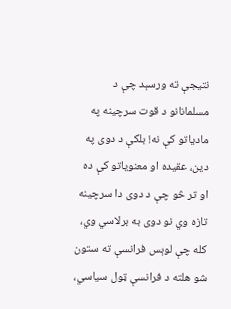نتيجې ته ورسېد چې د مسلمانانو د قوت سرچینه په مادیاتو کې نه! بلکې د دوی په دین، عقیده او معنویاتو کې ده او تر څو چې د دوی دا سرچینه تازه وي نو دوی به برلاسي وي، کله چې لوېس فرانسې ته ستون شو هلته د فرانسې ټول سیاسي،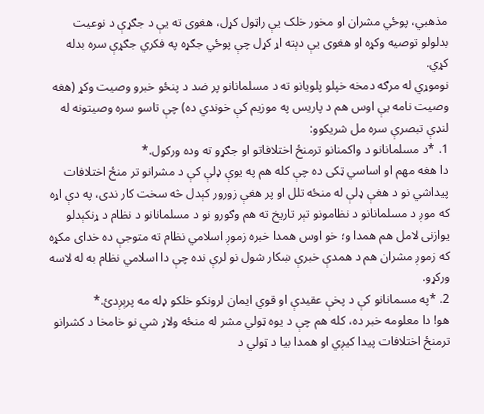مذهبي، پوځي مشران او مخور خلک یې راټول کړل، هغوی ته یې د جګړې د نوعیت بدلولو توصیه وکړه او هغوی یې دېته اړ کړل چې پوځي جګړه په فکري جګړې سره بدله کړي.
نوموړي له مرګه دمخه خپلو پلویانو ته د مسلمانانو پر ضد د پنځو خبرو وصیت وکړ (هغه وصیت نامه یې اوس هم د پاریس په موزیم کې خوندي ده) چې تاسو سره وصیتونه له لنډې تبصرې سره مل شریکوو:
1. *د مسلمانانو د واکمنانو ترمنځ اختلافاتو او جګړو ته وده ورکول.*
دا هغه مهم او اساسي ټکی ده چې کله هم په یوې ډلې کې د مشرانو تر منځ اختلافات پیداشي نو د هغې ډلې له منځه تلل او پر هغې زورور کېدل څه سخت کار ندی، په دې اړه که موږ د مسلمانانو د نظامونو تېر تاریخ ته هم وګورو نو د مسلمانانو د نظام د ړنکېدلو یوازنی لامل هم همدا و؛ خو اوس همدا خبره زموږ اسلامي نظام ته متوجې ده خدای مکړه که زموږ مشران هم د همدې خبرې ښکار شول نو لرې نده چې دا اسلامي نظام به له لاسه ورکړو.
2. *په مسمانانو کې د پخې عقیدې او قوي ایمان لرونکو خلکو ډله مه پرېږدئ.*
هو! دا معلومه خبر ده، کله هم چې د یوه ټولي مشر له منځه ولاړ شي نو خامخا د کشرانو ترمنځ اختلافات پیدا کيږي او همدا بیا د ټولي د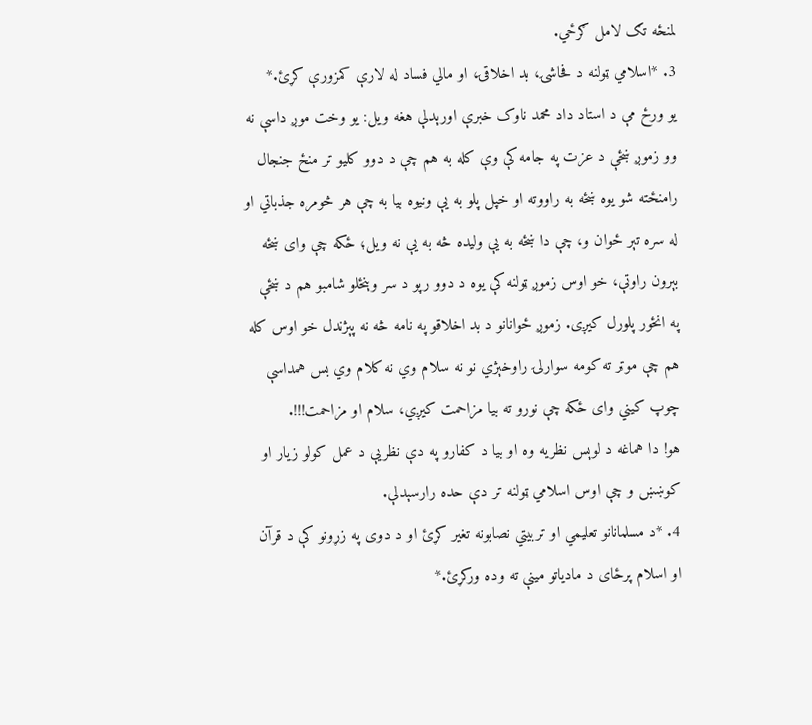لمنځه تګ لامل ګرځي.
3. *اسلامي ټولنه د فحاشۍ، بد اخلاقۍ، او مالي فساد له لارې کمزورې کړئ.*
یو ورځ مې د استاد داد محمد ناوک خبرې اورېدلې هغه ویل: یو وخت موږ داسې نه وو زموږ ښځې د عزت په جامه کې وې کله به هم چې د دوو کلیو تر منځ جنجال رامنځته شو یوه ښځه به راووته او خپل پلو به یې ونیوه بیا به چې هر څومره جذباتي او له سره تېر ځوان و، چې دا ښځه به یې ولیده څه به یې نه ویل؛ ځکه چې وای ښځه بېرون راوتې، خو اوس زموږ ټولنه کې یوه د دوو رپو د سر وېنځلو شامبو هم د ښځې په انځور پلورل کيږی. زموږ ځوانانو د بد اخلاقو په نامه څه نه پېژندل خو اوس کله هم چې موټر ته کومه سوارلۍ راوخېژي نو نه سلام وي نه کلام وي بس همداسې چوپ کيني وای ځکه چې نورو ته بیا مزاحمت کيږي، سلام او مزاحمت!!!.
هو! دا هماغه د لوېس نظریه وه او بیا د کفارو په دې نظریې د عمل کولو زیار او کوښښ و چې اوس اسلامي ټولنه تر دې حده رارسېدلې.
4. *د مسلمانانو تعلیمي او تربیتي نصابونه تغیر کړئ او د دوی په زړونو کې د قرآن او اسلام پرځای د مادیاتو مینې ته وده ورکړئ.*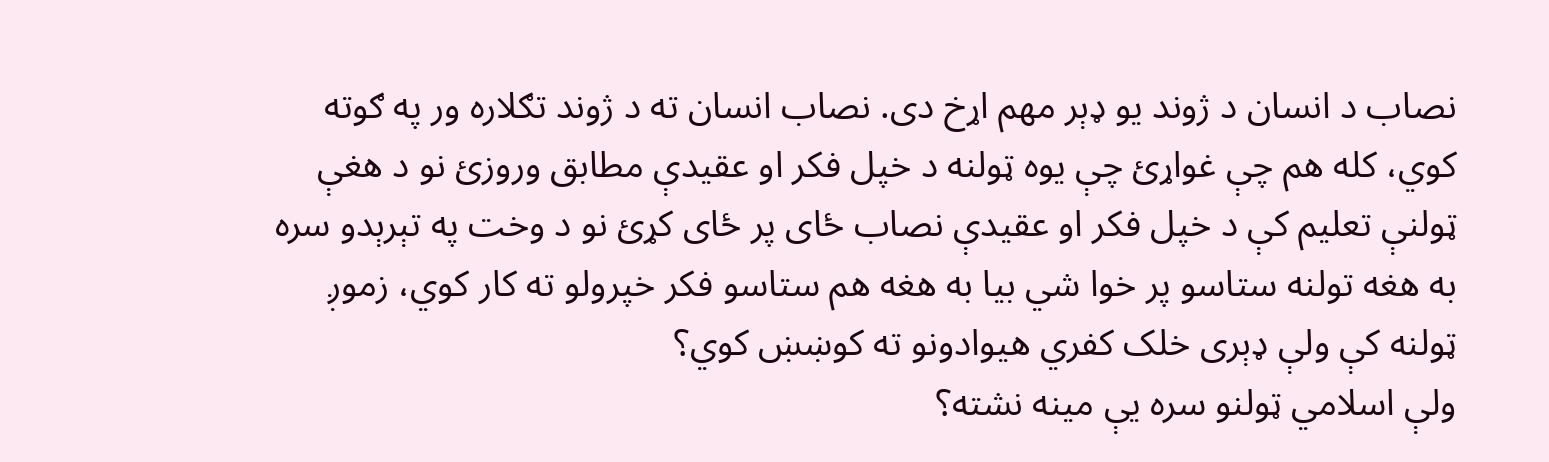نصاب د انسان د ژوند یو ډېر مهم اړخ دی. نصاب انسان ته د ژوند تګلاره ور په ګوته کوي، کله هم چې غواړئ چې یوه ټولنه د خپل فکر او عقیدې مطابق وروزئ نو د هغې ټولنې تعلیم کې د خپل فکر او عقیدې نصاب ځای پر ځای کړئ نو د وخت په تېرېدو سره به هغه تولنه ستاسو پر خوا شي بیا به هغه هم ستاسو فکر خپرولو ته کار کوي، زموږ ټولنه کې ولې ډېری خلک کفري هیوادونو ته کوښښ کوي؟
ولې اسلامي ټولنو سره یې مینه نشته؟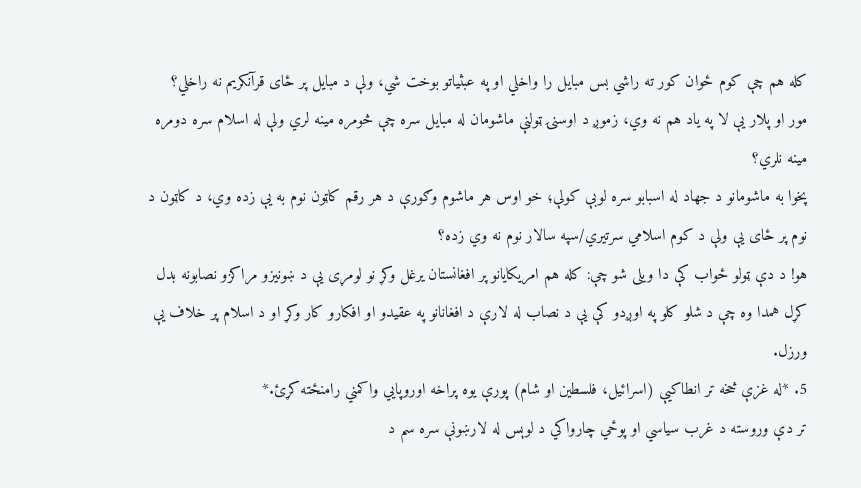کله هم چې کوم ځوان کور ته راشي بس مبایل را واخلي او په عبثیاتو بوخت شي، ولې د مبایل پر ځای قرآنکریم نه راخلي؟
مور او پلار یې لا په یاد هم نه وي، زموږ د اوسنۍ ټولنې ماشومان له مبایل سره چې څومره مینه لري ولې له اسلام سره دومره مینه نلري؟
پخوا به ماشومانو د جهاد له اسبابو سره لوبې کولې؛ خو اوس هر ماشوم وګورې د هر رقم کاټون نوم به یې زده وي، د کاټون د نوم پر ځای یې ولې د کوم اسلامي سرتيري/سپه سالار نوم نه وي زده؟
هو! د دې ټولو ځواب کې دا ویلی شو چې: کله هم امریکایانو پر افغانستان یرغل وکړ نو لومړی یې د ښونيزو مراکزو نصابونه بدل کړل همدا وه چې د شلو کلو په اوږدو کې یې د نصاب له لارې د افغانانو په عقیدو او افکارو کار وکړ او د اسلام پر خلاف یې ورزل.
5. *له غزې څخه تر انطاکیې (اسرائیل، فلسطین او شام) پورې یوه پراخه اوروپایي واکمني رامنځته کړئ.*
تر دې وروسته د غرب سیاسي او پوځي چارواکي د لوېس له لارښونې سره سم د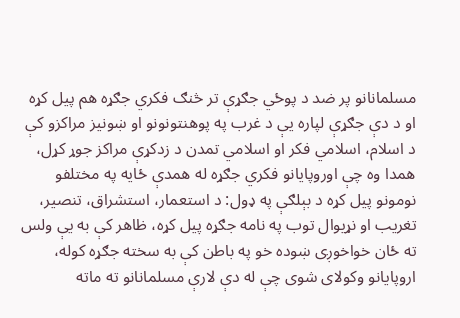مسلمانانو پر ضد د پوځي جګړې تر څنګ فکري جګړه هم پیل کړه او د دې جګړې لپاره یې د غرب په پوهنتونونو او ښونیز مراکزو کې د اسلام، اسلامي فکر او اسلامي تمدن د زدکړې مراکز جوړ کړل، همدا وه چې اوروپایانو فکري جګړه له همدې ځایه په مختلفو نومونو پیل کړه د بېلګې په ډول: د استعمار، استشراق، تنصیر، تغریب او نړیوال توب په نامه جګړه پیل کړه، ظاهر کې به یې ولس ته ځان خواخوږی ښوده خو په باطن کې به سخته جګړه کوله، اروپایانو وکولای شوی چې له دې لارې مسلمانانو ته ماته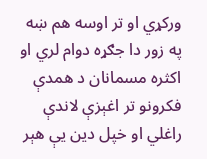ورکړي او تر اوسه هم ښه په زور دا جګړه دوام لري او اکثره مسمانان د همدې فکرونو تر اغېزې لاندې راغلي او خپل دین یې هېر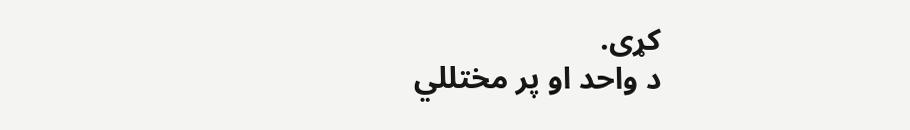کړی.
د واحد او پر مختللي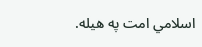اسلامي امت په هیله.